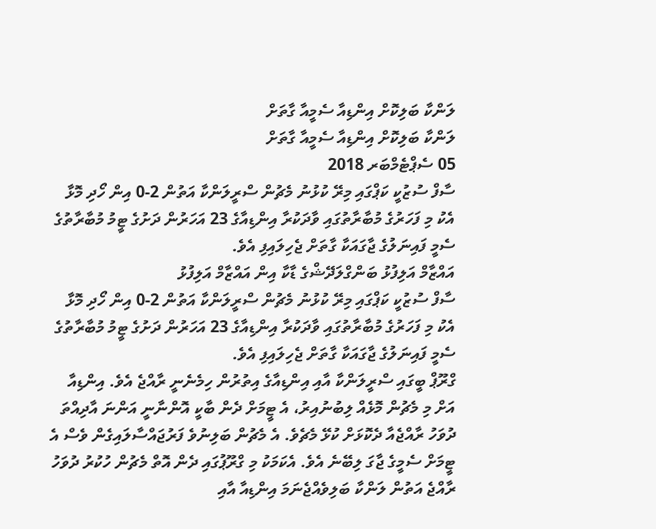ލަންކާ ބަލިކޮށް އިންޑިއާ ސެމީއާ ގާތަށް
ލަންކާ ބަލިކޮށް އިންޑިއާ ސެމީއާ ގާތަށް
05 ސެޕްޓެމްބަރ 2018
ސާފް ސުޒުކީ ކަޕްގައި މިރޭ ކުޅުނު މެޗުން ސްރީލަންކާ އަތުން 2-0 އިން ހޯދި މޮޅާ އެކު މި ފަހަރުގެ މުބާރާތުގައި ވާދަކުރާ އިންޑިއާގެ 23 އަހަރުން ދަށުގެ ޓީމު މުބާރާތުގެ ސެމީ ފައިނަލުގެ ޖާގައަކާ ގާތަށް ޖެހިލައިފި އެވެ.
އައްޒާމް އަލިފުޅު ބަންގްލަދޭޝްގެ ޑާކާ އިން އައްޒާމް އަލިފުޅު
ސާފް ސުޒުކީ ކަޕްގައި މިރޭ ކުޅުނު މެޗުން ސްރީލަންކާ އަތުން 2-0 އިން ހޯދި މޮޅާ އެކު މި ފަހަރުގެ މުބާރާތުގައި ވާދަކުރާ އިންޑިއާގެ 23 އަހަރުން ދަށުގެ ޓީމު މުބާރާތުގެ ސެމީ ފައިނަލުގެ ޖާގައަކާ ގާތަށް ޖެހިލައިފި އެވެ.
ގްރޫޕް ބީގައި ސްރީލަންކާ އާއި އިންޑިއާގެ އިތުރުން ހިމެނެނީ ރާއްޖެ އެވެ. އިންޑިއާ އަށް މި މެޗުން މޮޅެއް ލިބުނުއިރު، އެ ޓީމަށް ދެން ބާކީ އޮންނާނީ އަންނަ އާދިއްތަ ދުވަހު ރާއްޖެއާ ދެކޮޅަށް ކުޅޭ މެޗެވެ. އެ މެޗުން ބަލިނުވެ ފަރުޖައްސާލައިގެން ވެސް އެ ޓީމަށް ސެމީގެ ޖާގަ ލިބޭނެ އެވެ. އެކަމަކު މި ގްރޫޕުގައި ދެން އޮތް މެޗުން ހުކުރު ދުވަހު ރާއްޖެ އަތުން ލަންކާ ބަލިވެއްޖެނަމަ އިންޑިއާ އާއި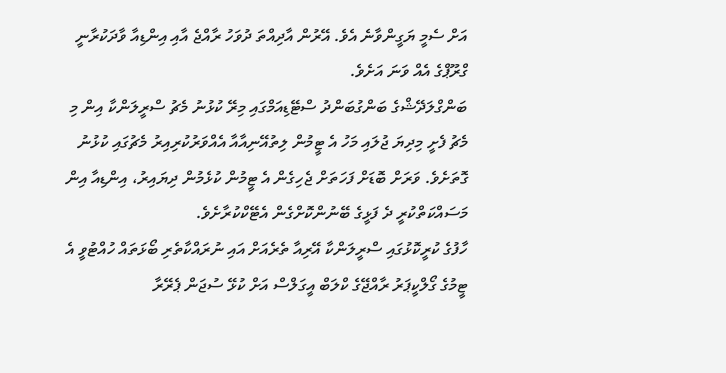އަށް ސެމީ ޔަގީންވާނެ އެވެ. އޭރުން އާދިއްތަ ދުވަހު ރާއްޖެ އާއި އިންޑިއާ ވާދަކުރާނީ ގްރޫޕްގެ އެއް ވަނަ އަށެވެ.
ބަންގްލަދޭޝްގެ ބަންގުބަންދު ސްޓޭޑިއަމްގައި މިރޭ ކުޅުނު މެޗު ސްރީލަންކާ އިން މި މެޗު ފެށީ މިދިޔަ ޖުލައި މަހު އެ ޓީމުން ލިތުއޭނިއާއާ އެއްވަރުކުރިއިރު މެޗުގައި ކުޅުނު ގޮތަށެވެ. ވަރަށް ބޮޑަށް ފަހަތަށް ޖެހިގެން އެ ޓީމުން ކުޅެމުން ދިޔައިރު، އިންޑިއާ އިން މަސައްކަތްކުރީ ދެ ފަޅީގެ ބޭނުންކޮށްގެން އެޓޭކްކުރާށެވެ.
ހާފުގެ ކުރީކޮޅުގައި ސްރީލަންކާ އޭރިއާ ތެރެއަށް އައި ނުރައްކާތެރި ބޯޅަތައް ހުއްޓުވީ އެ ޓީމުގެ ގޯލްކީޕަރު ރާއްޖޭގެ ކްލަބް އީގަލްސް އަށް ކުޅޭ ސުޖަން ޕެރޭރާ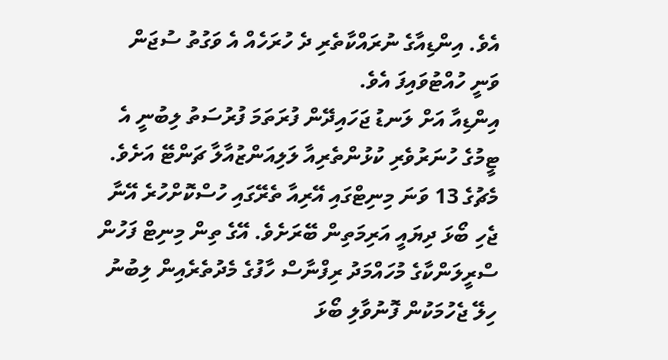އެވެ. އިންޑިއާގެ ނުރައްކާތެރި ދެ ހުރަހެއް އެ ވަގުތު ސުޖަން ވަނީ ހުއްޓުވައިފަ އެވެ.
އިންޑިއާ އަށް ލަނޑު ޖަހައިދޭން ފުރަތަމަ ފުރުސަތު ލިބުނީ އެ ޓީމުގެ ހުނަރުވެރި ކުޅުންތެރިއާ ލަލިއަންޒުއާލާ ޗަންޓޭ އަށެވެ. މެޗުގެ 13 ވަނަ މިނިޓްގައި އޭރިއާ ތެރޭގައި ހުސްކޮށްހުރެ އޭނާ ޖެހި ބޯޅަ ދިޔައީ އަރިމަތިން ބޭރަށެވެ. އޭގެ ތިން މިނިޓް ފަހުން ސްރީލަންކާގެ މުހައްމަދު ރިފްނާސް ހާފުގެ މެދުތެރެއިން ލިބުނު ހިލޭ ޖެހުމަކުން ފޮނުވާލި ބޯޅަ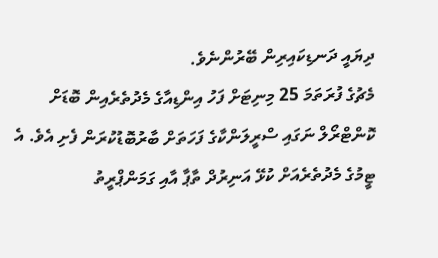ދިޔައީ ދަނޑިކައިރިން ބޭރުންނެވެ.
މެޗުގެ ފުރަތަމަ 25 މިނިޓަށް ފަހު އިންޑިއާގެ މެދުތެރެއިން ބޮޑަށް ކޮންޓްރޯލް ނަގައި ސްރީލަންކާގެ ފަހަތަށް ބާރުބޮޑުކުރަން ފެށި އެވެ. އެ ޓީމުގެ މެދުތެރެއަށް ކުޅޭ އަނިރުދް ތާޕާ އާއި ގަމަންޕްރީތު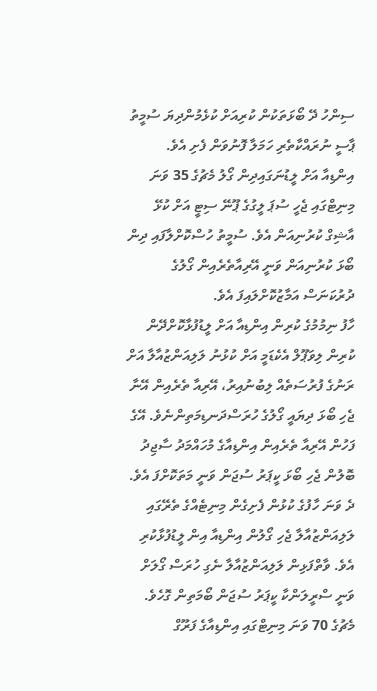ސިންހު ދޭ ބޯޅަތަކުން ކުރިއަށް ކުޅެމުންދިޔަ ސުމީތު ޕާސީ ނުރައްކާތެރި ހަމަލާ ފޮނުވަން ފެށި އެވެ.
އިންޑިއާ އަށް ލީޑުނަގައިދިން ގޯލު މެޗުގެ 35 ވަނަ މިނިޓްގައި ޖެހީ ސުޕަ ލީގުގެ ޕޫނޭ ސިޓީ އަށް ކުޅޭ އާޝިގް ކުރުނިއަން އެވެ. ސުމީތު ހުސްކޮށްލާފައި ދިން ބޯޅަ ކުރުނިއަން ވަނީ އޭރިއާތެރެއިން ގޯލުގެ ދުރުކަނަސް އަމާޒުކޮށްލައިފަ އެވެ.
ހާފު ނިމުމުގެ ކުރިން އިންޑިއާ އަށް ލީޑުފުޅާކޮށްދޭން ކުރިން ލިވަޕޫލް އެކެޑަމީ އަށް ކުޅުނު ލަލިއަންޒުއާލާ އަށް ރަނުގެ ފުރުސަތެއް ލިބުނުއިރު، އޭރިއާ ތެރެއިން އޭނާ ޖެހި ބޯޅަ ދިޔައީ ގޯލުގެ ހުރަސްދަނޑިމަތިންނެވެ. އޭގެ ފަހުން އޭރިއާ ތެރެއިން އިންޑިއާގެ މުހައްމަދު ސާޖިދު ބޮލުން ޖެހި ބޯޅަ ކީޕަރު ސުޖަން ވަނީ މަތަކޮށްފަ އެވެ.
ދެ ވަނަ ހާފުގެ ކުޅުން ފެށިގެން މިނިޓެއްގެ ތެރޭގައި ލަލިއަންޒުއާލާ ޖެހި ގޯލުން އިންޑިއާ އިން ލީޑުފުޅާކުރި އެވެ. ވާތްފަޅިން ލަލިއަންޒުއާލާ ނެގި ހުރަސް ގޯލަށް ވަނީ ސްރީލަންކާ ކީޕަރު ސުޖަން ބޯމަތިން ގޮހެވެ. މެޗުގެ 70 ވަނަ މިނިޓްގައި އިންޑިއާގެ ފަރޫގް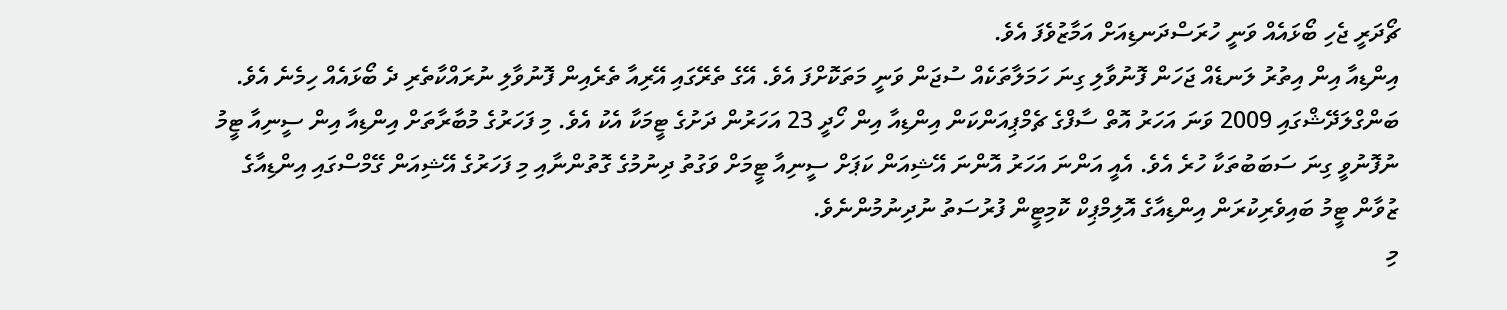ޗޯދަރީ ޖެހި ބޯޅައެއް ވަނީ ހުރަސްދަނޑިއަށް އަމާޒުވެފަ އެވެ.
އިންޑިއާ އިން އިތުރު ލަނޑެއް ޖަހަން ފޮނުވާލި ގިނަ ހަމަލާތަކެއް ސުޖަން ވަނީ މަތަކޮށްފަ އެވެ. އޭގެ ތެރޭގައި އޭރިއާ ތެރެއިން ފޮނުވާލި ނުރައްކާތެރި ދެ ބޯޅައެއް ހިމެނެ އެވެ.
ބަންގްލަދޭޝްގައި 2009 ވަނަ އަހަރު އޮތް ސާފްގެ ޗެމްޕިއަންކަން އިންޑިއާ އިން ހޯދީ 23 އަހަރުން ދަށުގެ ޓީމަކާ އެކު އެވެ. މި ފަހަރުގެ މުބާރާތަށް އިންޑިއާ އިން ސީނިއާ ޓީމު ނުފޮނުވީ ގިނަ ސަބަބުތަކާ ހުރެ އެވެ. އެއީ އަންނަ އަހަރު އޮންނަ އޭޝިއަން ކަޕަށް ސީނިއާ ޓީމަށް ވަގުތު ދިނުމުގެ ގޮތުންނާއި މި ފަހަރުގެ އޭޝިއަން ގޭމްސްގައި އިންޑިއާގެ ޒުވާން ޓީމު ބައިވެރިކުރަން އިންޑިއާގެ އޮލިމްޕިކް ކޮމިޓީން ފުރުސަތު ނުދިނުމުންނެވެ.
މި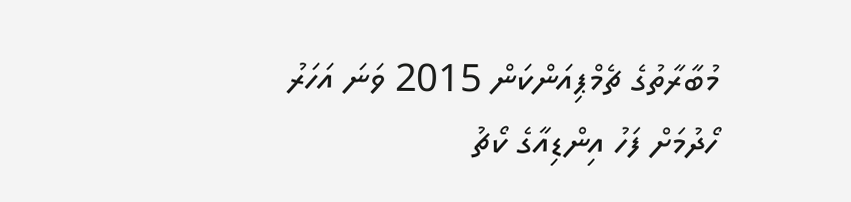މުބާރާތުގެ ޗެމްޕިއަންކަން 2015 ވަނަ އަހަރު ހޯދުމަށް ފަހު އިންޑިއާގެ ކޯޗު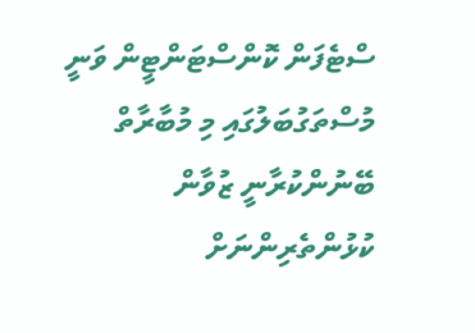ސްޓެފަން ކޮންސްޓަންޓީން ވަނީ މުސްތަގުބަލުގައި މި މުބާރާތް ބޭނުންކުރާނީ ޒުވާން ކުޅުންތެރިންނަށް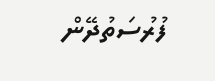ފުރުސަތުދޭން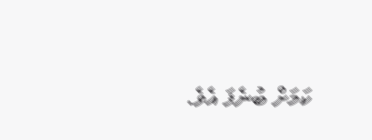ކަމަށް ބުނެފަ އެވެ.